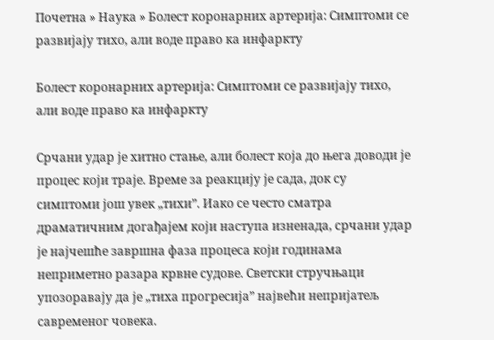Почетна » Наука » Болест коронарних артерија: Симптоми се развијају тихо, али воде право ка инфаркту

Болест коронарних артерија: Симптоми се развијају тихо, али воде право ка инфаркту

Срчани удар је хитно стање, али болест која до њега доводи је процес који траје. Време за реакцију је сада, док су симптоми још увек „тихи”. Иако се често сматра драматичним догађајем који наступа изненада, срчани удар је најчешће завршна фаза процеса који годинама неприметно разара крвне судове. Светски стручњаци упозоравају да је „тиха прогресија” највећи непријатељ савременог човека.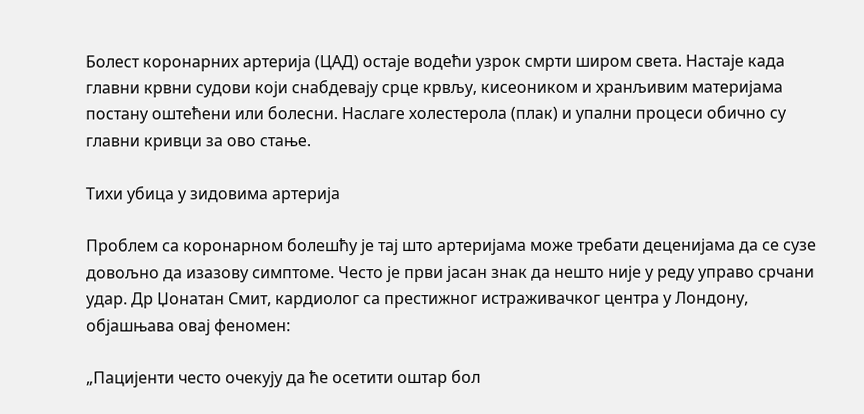Болест коронарних артерија (ЦАД) остаје водећи узрок смрти широм света. Настаје када главни крвни судови који снабдевају срце крвљу, кисеоником и хранљивим материјама постану оштећени или болесни. Наслаге холестерола (плак) и упални процеси обично су главни кривци за ово стање.

Тихи убица у зидовима артерија

Проблем са коронарном болешћу је тај што артеријама може требати деценијама да се сузе довољно да изазову симптоме. Често је први јасан знак да нешто није у реду управо срчани удар. Др Џонатан Смит, кардиолог са престижног истраживачког центра у Лондону, објашњава овај феномен:

„Пацијенти често очекују да ће осетити оштар бол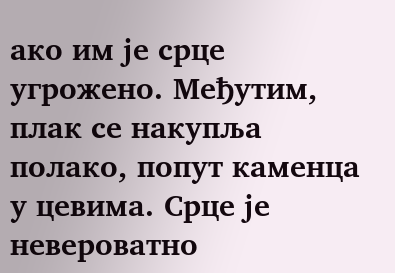ако им је срце угрожено. Међутим, плак се накупља полако, попут каменца у цевима. Срце је невероватно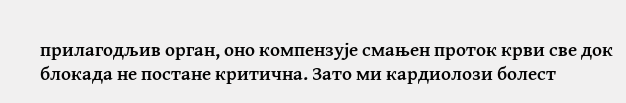прилагодљив орган, оно компензује смањен проток крви све док блокада не постане критична. Зато ми кардиолози болест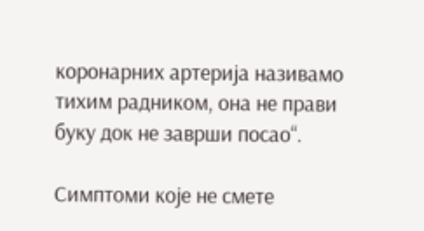коронарних артерија називамо тихим радником, она не прави буку док не заврши посао“.

Симптоми које не смете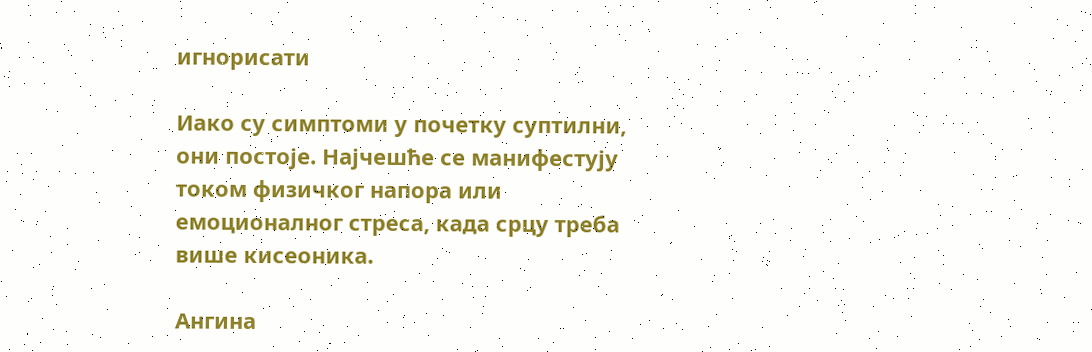игнорисати

Иако су симптоми у почетку суптилни, они постоје. Најчешће се манифестују током физичког напора или емоционалног стреса, када срцу треба више кисеоника.

Ангина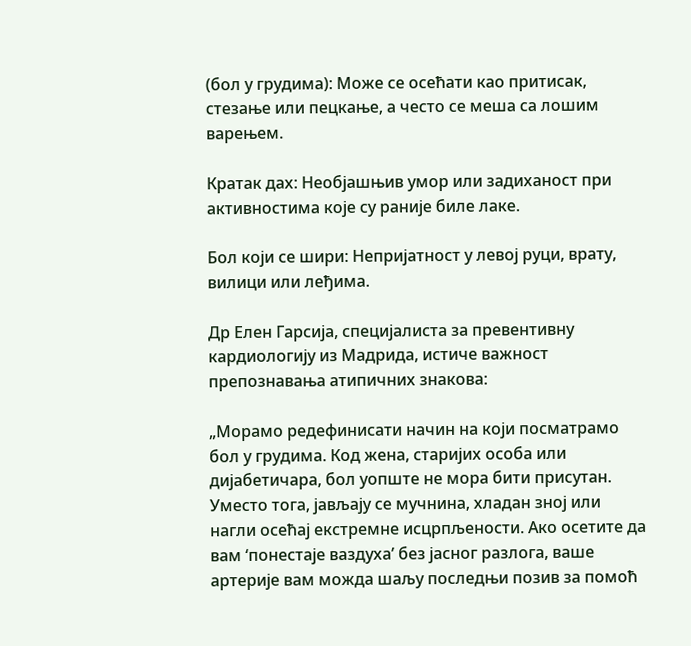(бол у грудима): Може се осећати као притисак, стезање или пецкање, а често се меша са лошим варењем.

Кратак дах: Необјашњив умор или задиханост при активностима које су раније биле лаке.

Бол који се шири: Непријатност у левој руци, врату, вилици или леђима.

Др Елен Гарсија, специјалиста за превентивну кардиологију из Мадрида, истиче важност препознавања атипичних знакова:

„Морамо редефинисати начин на који посматрамо бол у грудима. Код жена, старијих особа или дијабетичара, бол уопште не мора бити присутан. Уместо тога, јављају се мучнина, хладан зној или нагли осећај екстремне исцрпљености. Ако осетите да вам ‘понестаје ваздуха’ без јасног разлога, ваше артерије вам можда шаљу последњи позив за помоћ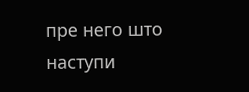пре него што наступи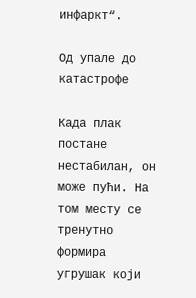инфаркт“.

Од упале до катастрофе

Када плак постане нестабилан, он може пући. На том месту се тренутно формира угрушак који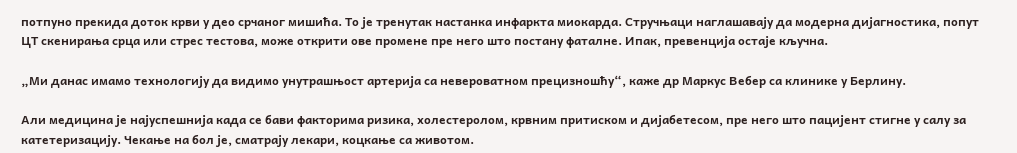потпуно прекида доток крви у део срчаног мишића. То је тренутак настанка инфаркта миокарда. Стручњаци наглашавају да модерна дијагностика, попут ЦТ скенирања срца или стрес тестова, може открити ове промене пре него што постану фаталне. Ипак, превенција остаје кључна.

„Ми данас имамо технологију да видимо унутрашњост артерија са невероватном прецизношћу“, каже др Маркус Вебер са клинике у Берлину.

Али медицина је најуспешнија када се бави факторима ризика, холестеролом, крвним притиском и дијабетесом, пре него што пацијент стигне у салу за катетеризацију. Чекање на бол је, сматрају лекари, коцкање са животом.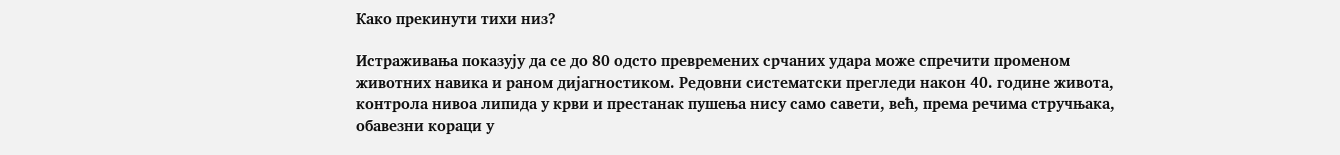Како прекинути тихи низ?

Истраживања показују да се до 80 одсто превремених срчаних удара може спречити променом животних навика и раном дијагностиком. Редовни систематски прегледи након 40. године живота, контрола нивоа липида у крви и престанак пушења нису само савети, већ, према речима стручњака, обавезни кораци у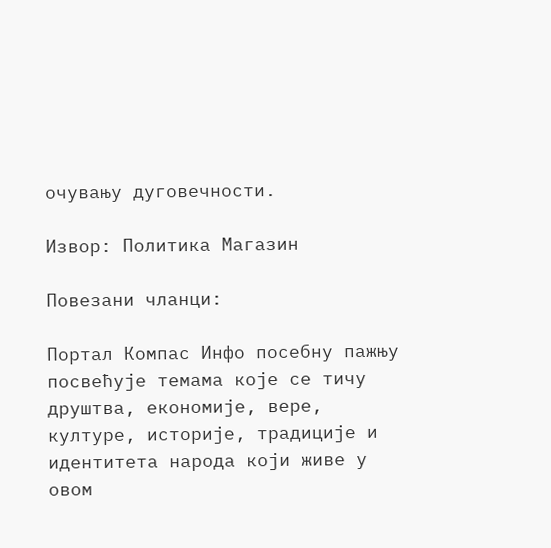очувању дуговечности.

Извор: Политика Магазин

Повезани чланци:

Портал Компас Инфо посебну пажњу посвећује темама које се тичу друштва, економије, вере, културе, историје, традиције и идентитета народа који живе у овом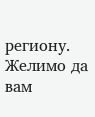региону. Желимо да вам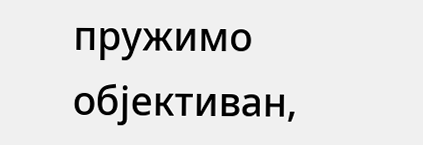пружимо објективан,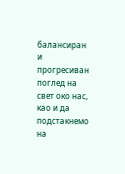балансиран и прогресиван поглед на свет око нас, као и да подстакнемо на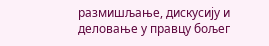размишљање, дискусију и деловање у правцу бољег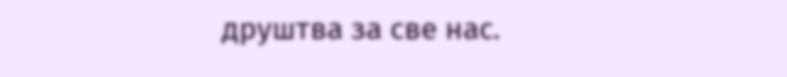друштва за све нас.